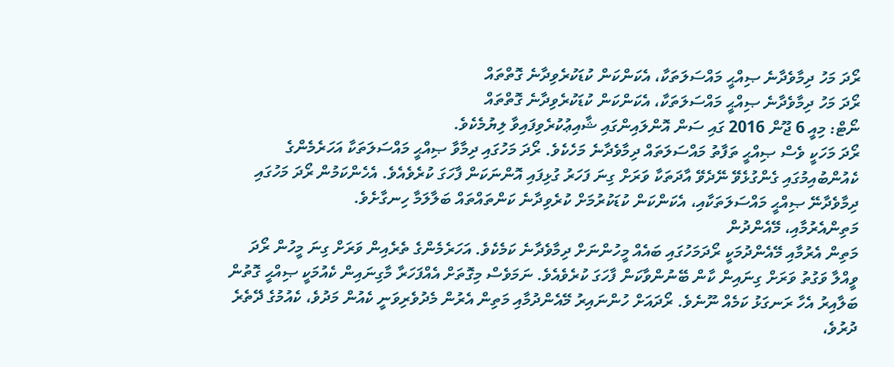ރޯދަ މަހު ދިމާވެދާނެ ޞިއްޙީ މައްސަލަތަކާ، އެކަންކަން ކުޑަކުރެވިދާނެ ގޮތްތައް
ރޯދަ މަހު ދިމާވެދާނެ ޞިއްޙީ މައްސަލަތަކާ، އެކަންކަން ކުޑަކުރެވިދާނެ ގޮތްތައް
ނޯޓް: މިއީ 6 ޖޫން 2016 ގައި ސަން އޮންލައިންގައި ޝާއިޢުކުރެވިފައިވާ ލިޔުމެކެވެ.
ރޯދަ މަހަކީ ވެސް ޞިއްޙީ ތަފާތު މައްސަލަތައް ދިމާވެދާނެ މަހެކެވެ. ރޯދަ މަހުގައި ދިމާވާ ޞިއްޙީ މައްސަލަތަކާ އަހަރެމެންގެ ކެއުންބުއިމުގައި ގެންގުޅެވޭ ނޭދެވޭ އާދަތަކާ ވަރަށް ގިނަ ފަހަރު ގުޅިފައި އޮންނަކަން ފާހަގަ ކުރެވެއެވެ. އެހެންކަމުން ރޯދަ މަހުގައި ދިމާވެދާނޭ ޞިއްޙީ މައްސަލަތަކާއި، އެކަންކަން ކުޑަކުރުމަށް ކުރެވިދާނެ ކަންތައްތައް ބަލާލަމާ ހިނގާށެވެ.
މަތިންއެރުމާއި، މޭއެންދުން
މަތިން އެރުމާއި މޭއެންދުމަކީ ރޯދަމަހުގައި ބައެއް މީހުންނަށް ދިމާވެދާނެ ކަމެކެވެ. އަހަރެމެންގެ ތެރެއިން ވަރަށް ގިނަ މީހުން ރޯދަ ވީއްލާ ވަގުތު ވަރަށް ގިނައިން ކާން ބޭނުންވާކަން ފާހަގަ ކުރެވެއެވެ. ނަމަވެސް މިގޮތަށް އެއްފަހަރާ މާގިނައިން ކެއުމަކީ ޞިއްޙީ ގޮތުން ބަލާއިރު އެހާ ރަނގަޅު ކަމެއް ނޫނެވެ. ރޯދައަށް ހުންނައިރު މޭއެންދުމާއި މަތިން އެރުން މެދުވެރިވަނީ ކެއުން މަދުވެ، ކެއުމުގެ ދޭތެރެ ދުރުވެ،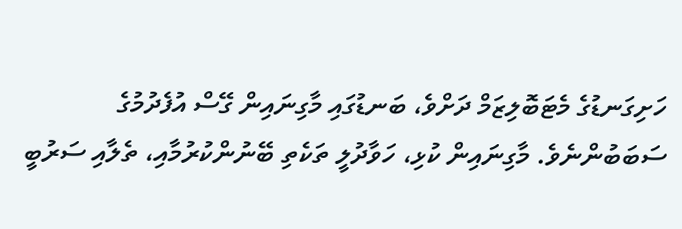ހަށިގަނޑުގެ މެޓަބޮލިޒަމް ދަށްވެ، ބަނޑުގައި މާގިނައިން ގޭސް އުފެދުމުގެ ސަބަބުންނެވެ. މާގިނައިން ކުޅި، ހަވާދުލީ ތަކެތި ބޭނުންކުރުމާއި، ތެލާއި ސަރުބީ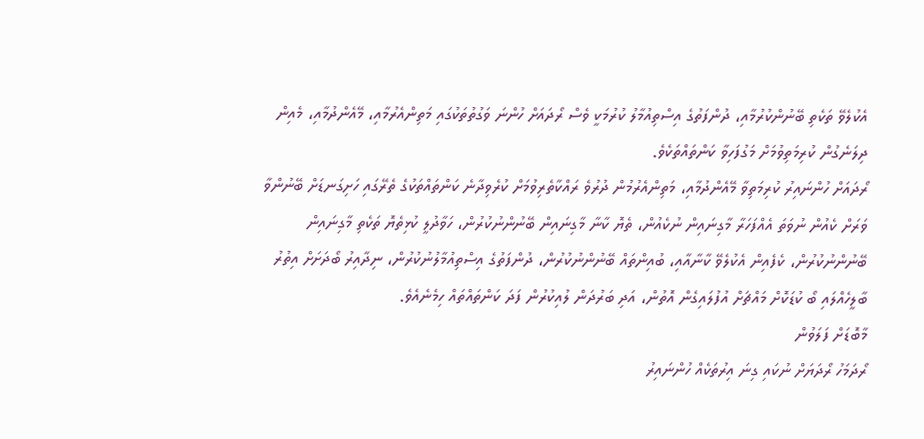އެކުލެވޭ ތަކެތި ބޭނުންކުރުމާއި، ދުންފަތުގެ އިސްތިއުމާލު ކުރުމަކީ ވެސް ރޯދައަށް ހުންނަ ވަގުތުތަކުގައި މަތިންއެރުމާއި، މޭއެންދުމާއި، މެއިން ދިލަނެގުން ކުރިމަތިވުމަށް މަގުފަހިވާ ކަންތައްތަކެވެ.
ރޯދައަށް ހުންނައިރު ކުރިމަތިވާ މޭއެންދުމާއި، މަތިންއެރުމުން ދުރުވެ ރައްކާތެރިވުމަށް ކުރެވިދާނެ ކަންތައްތަކުގެ ތެރޭގައި ހަށިގަނޑަށް ބޭނުންވާ ވަރަށް ކެއުން ނުވަތަ އެއްފަހަރާ މާގިނައިން ނުކެއުން، ތެޔޮ ކާނާ މާގިނައިން ބޭނުންނުކުރުން، ހަވާދުލީ ކުޅިތެޔޮ ތަކެތި މާގިނައިން ބޭނުންނުކުރުން، ކެފެއިން އެކުލެވޭ ކާނާއާއި، ބުއިންތައް ބޭނުންނުކުރުން، ދުންފަތުގެ އިސްތިއުމާލުނުކުރުން، ނިދާއިރު ބޯދަށަށް އިތުރު ބާލީހެއްލައި ބޯ ކުޑަކޮށް މައްޗަށް އުފުލައިގެން އޮތުން، އަދި ބަރުދަން ލުއިކުރުން ފަދަ ކަންތައްތައް ހިމެނެއެވެ.
މާބޮޑަށް ފަލަވުން
ރޯދަމަހު ރޯދަޔަށް ނުކައި ގިނަ އިރުތަކެއް ހުންނައިރު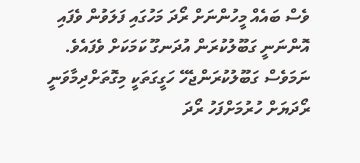ވެސް ބައެއް މީހުންނަށް ރޯދަ މަހުގައި ފަލަވުން ވެފައި އޮންނަނީ ގަބޫލުކުރަން އުދަނގޫ ކަމަކަށް ވެފައެވެ. ނަމަވެސް ގަބޫލުކުރަންޖެހޭ ހަގީގަތަކީ މިގޮތަށްދިމާވަނީ ރޯދަޔަށް ހުރުމަށްފަހު ރޯދަ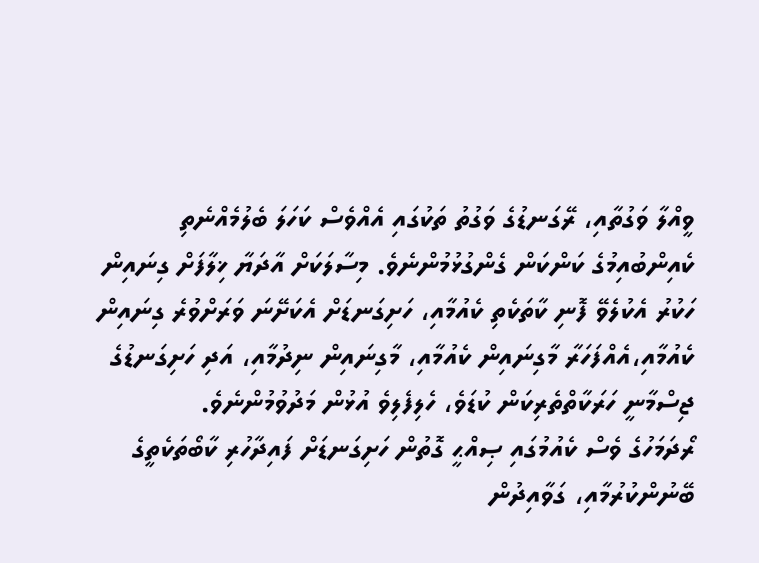ވީއްލާ ވަގުތާއި، ރޭގަނޑުގެ ވަގުތު ތަކުގައި އެއްވެސް ކަހަލަ ބެލުމެއްނެތި ކެއިންބުއިމުގެ ކަންކަން ގެންގުޅުމުންނެވެ. މިސާލަކަށް އާދަޔާ ޚިލާފަށް ގިނައިން ހަކުރު އެކުލެވޭ ފޮނި ކާތަކެތި ކެއުމާއި، ހަށިގަނޑަށް އެކަށޭނަ ވަރަށްވުރެ ގިނައިން ކެއުމާއި،އެއްފަހަރާ މާގިނައިން ކެއުމާއި، މާގިނައިން ނިދުމާއި، އަދި ހަށިގަނޑުގެ ޖިސްމާނީ ހަރަކާތްތެރިކަން ކުޑަވެ، ހެލިފެލިވެ އުޅުން މަދުވުމުންނެވެ.
ރޯދަމަހުގެ ވެސް ކެއުމުގައި ޞިއްޙީ ގޮތުން ހަށިގަނޑަށް ފައިދާހުރި ކާބޯތަކެތީގެ ބޭނުންކުރުމާއި، ގަވާއިދުން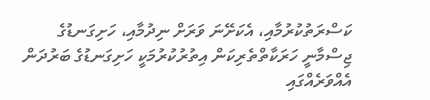ކަސްރަތުކުރުމާއި، އެކަށޭނަ ވަރަށް ނިދުމާއި، ހަށިގަނޑުގެ ޖިސްމާނީ ހަރަކާތްތެރިކަން އިތުރުކުރުމަކީ ހަށިގަނޑުގެ ބަރުދަން އެއްވަރެއްގައި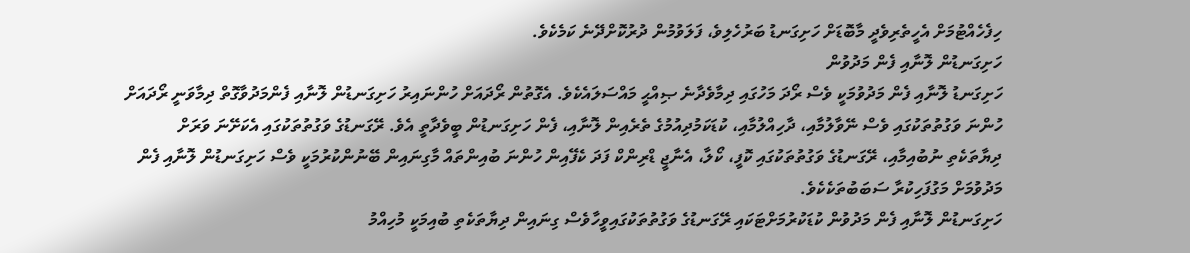ހިފެހެއްޓުމަށް އެހީތެރިވެދީ މާބޮޑަށް ހަށިގަނޑު ބަރުހެލިވެ، ފަލަވުމުން ދުރުކޮށްދޭނެ ކަމެކެވެ.
ހަށިގަނޑުން ލޮނާއި ފެން މަދުވުން
ހަށިގަނޑު ލޮނާއި ފެން މަދުވުމަކީ ވެސް ރޯދަ މަހުގައި ދިމާވެދާނެ ޞިއްޙީ މައްސަލައެކެވެ. އެގޮތުން ރޯދައަށް ހުންނައިރު ހަށިގަނޑުން ލޮނާއި ފެންމަދުވާގޮތް ދިމާވަނީ ރޯދައަށް ހުންނަ ވަގުތުތަކުގައި ވެސް ނޭވާލުމާއި، ދާހިއްލުމާއި، ކުޑަކަމުދިއުމުގެ ތެރެއިން ލޮނާއި، ފެން ހަށިގަނޑުން ބީވެދާތީ އެވެ. ރޭގަނޑުގެ ވަގުތުތަކުގައި އެކަށޭނަ ވަރަށް ދިޔާތަކެތި ނުބުއިމާއި، ރޭގަނޑުގެ ވަގުތުތަކުގައި ކޮފީ، ކޯލާ، އެނާޖީ ޑްރިންކް ފަދަ ކެފޭއިން ހުންނަ ބުއިންތައް މާގިނައިން ބޭނުންކުރުމަކީ ވެސް ހަށިގަނޑުން ލޮނާއި ފެން މަދުވުމަށް މަގުފަހިކުރާ ސަބަބުތަކެކެވެ.
ހަށިގަނޑުން ލޮނާއި ފެން މަދުވުން ކުޑަކުރުމަށްޓަކައި ރޭގަނޑުގެ ވަގުތުތަކުގައިވީހާވެސް ގިނައިން ދިޔާތަކެތި ބުއިމަކީ މުހިއްމު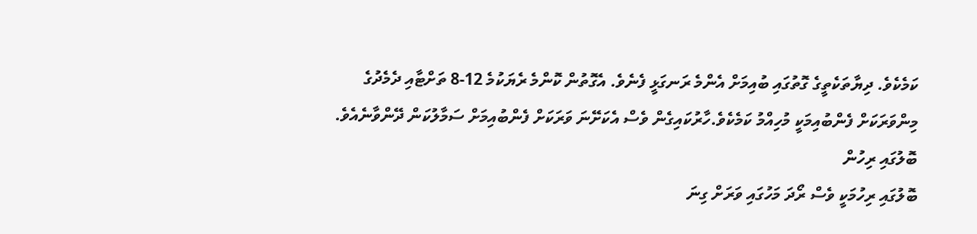ކަމެކެވެ. ދިޔާތަކެތީގެ ގޮތުގައި ބުއިމަށް އެންމެ ރަނގަޅީ ފެނެވެ. އެގޮތުން ކޮންމެ ރެޔަކުމެ 12-8 ތަށްޓާއި ދެމެދުގެ މިންވަރަކަށް ފެންބުއިމަކީ މުހިއްމު ކަމެކެވެ.ހާރުކައިގެން ވެސް އެކަށޭނަ ވަރަކަށް ފެންބުއިމަށް ސަމާލުކަން ދޭންވާނެއެވެ.
ބޮލުގައި ރިހުން
ބޮލުގައި ރިހުމަކީ ވެސް ރޯދަ މަހުގައި ވަރަށް ގިނަ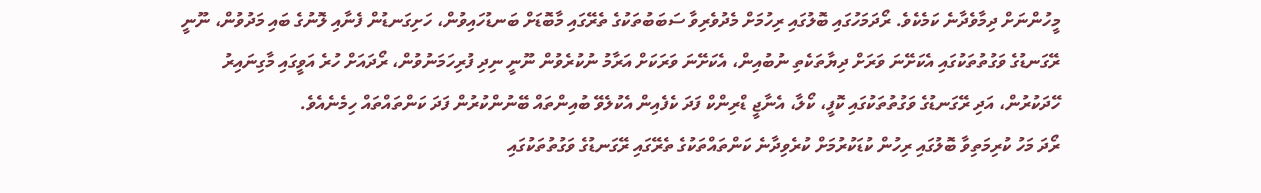މީހުންނަށް ދިމާވެދާނެ ކަމެކެވެ. ރޯދަމަހުގައި ބޮލުގައި ރިހުމަށް މެދުވެރިވާ ސަބަބުތަކުގެ ތެރޭގައި މާބޮޑަށް ބަނޑުހައިވުން، ހަށިގަނޑުން ފެނާއި ލޮނުގެ ބައި މަދުވުން، ނޫނީ ރޭގަނޑުގެ ވަގުތުތަކުގައި އެކަށޭނަ ވަރަށް ދިޔާތަކެތި ނުބުއިން، އެކަށޭނަ ވަރަކަށް އަރާމު ނުކުރެވުން ނޫނީ ނިދި ފުރިހަމަނުވުން، ރޯދައަށް ހުރެ އަވީގައި މާގިނައިރު ހޭދަކުރުން، އަދި ރޭގަނޑުގެ ވަގުތުތަކުގައި ކޮފީ، ކޯލާ، އެނާޖީ ޑްރިންކް ފަދަ ކެފެއިން އެކުލެވޭ ބުއިންތައް ބޭނުންކުރުން ފަދަ ކަންތައްތައް ހިމެނެއެވެ.
ރޯދަ މަހު ކުރިމަތިވާ ބޮލުގައި ރިހުން ކުޑަކުރުމަށް ކުރެވިދާނެ ކަންތައްތަކުގެ ތެރޭގައި ރޭގަނޑުގެ ވަގުތުތަކުގައި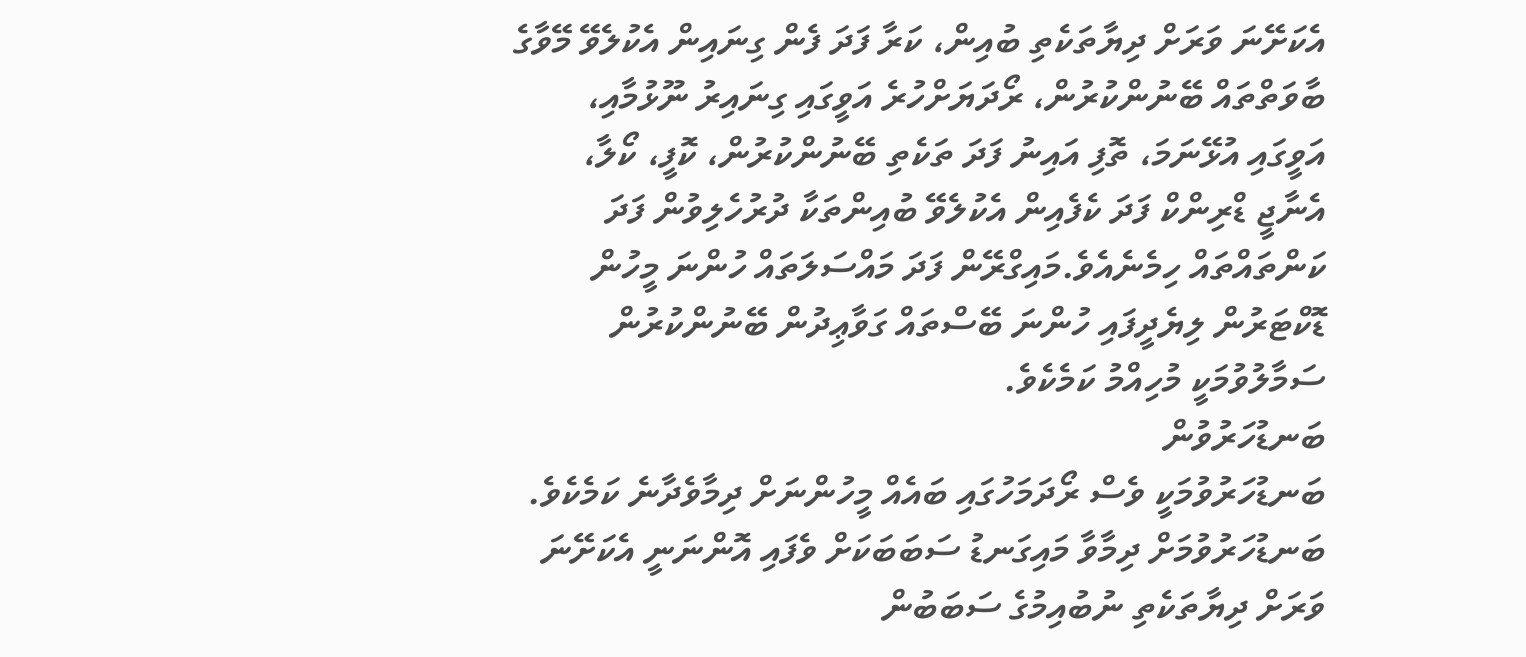އެކަށޭނަ ވަރަށް ދިޔާތަކެތި ބުއިން، ކަރާ ފަދަ ފެން ގިނައިން އެކުލެވޭ މޭވާގެ ބާވަތްތައް ބޭނުންކުރުން، ރޯދަޔަށްހުރެ އަވީގައި ގިނައިރު ނޫޅުމާއި، އަވީގައި އުޅޭނަމަ، ތޮފި އައިނު ފަދަ ތަކެތި ބޭނުންކުރުން، ކޮފީ، ކޯލާ، އެނާޖީ ޑްރިންކް ފަދަ ކެފެއިން އެކުލެވޭ ބުއިންތަކާ ދުރުހެލިވުން ފަދަ ކަންތައްތައް ހިމެނެއެވެ.މައިގްރޭން ފަދަ މައްސަލަތައް ހުންނަ މީހުން ޑޮކްޓަރުން ލިޔެދީފައި ހުންނަ ބޭސްތައް ގަވާޢިދުން ބޭނުންކުރުން ސަމާލުވުމަކީ މުހިއްމު ކަމެކެވެ.
ބަނޑުހަރުވުން
ބަނޑުހަރުވުމަކީ ވެސް ރޯދަމަހުގައި ބައެއް މީހުންނަށް ދިމާވެދާނެ ކަމެކެވެ. ބަނޑުހަރުވުމަށް ދިމާވާ މައިގަނޑު ސަބަބަކަށް ވެފައި އޮންނަނީ އެކަށޭނަ ވަރަށް ދިޔާތަކެތި ނުބުއިމުގެ ސަބަބުން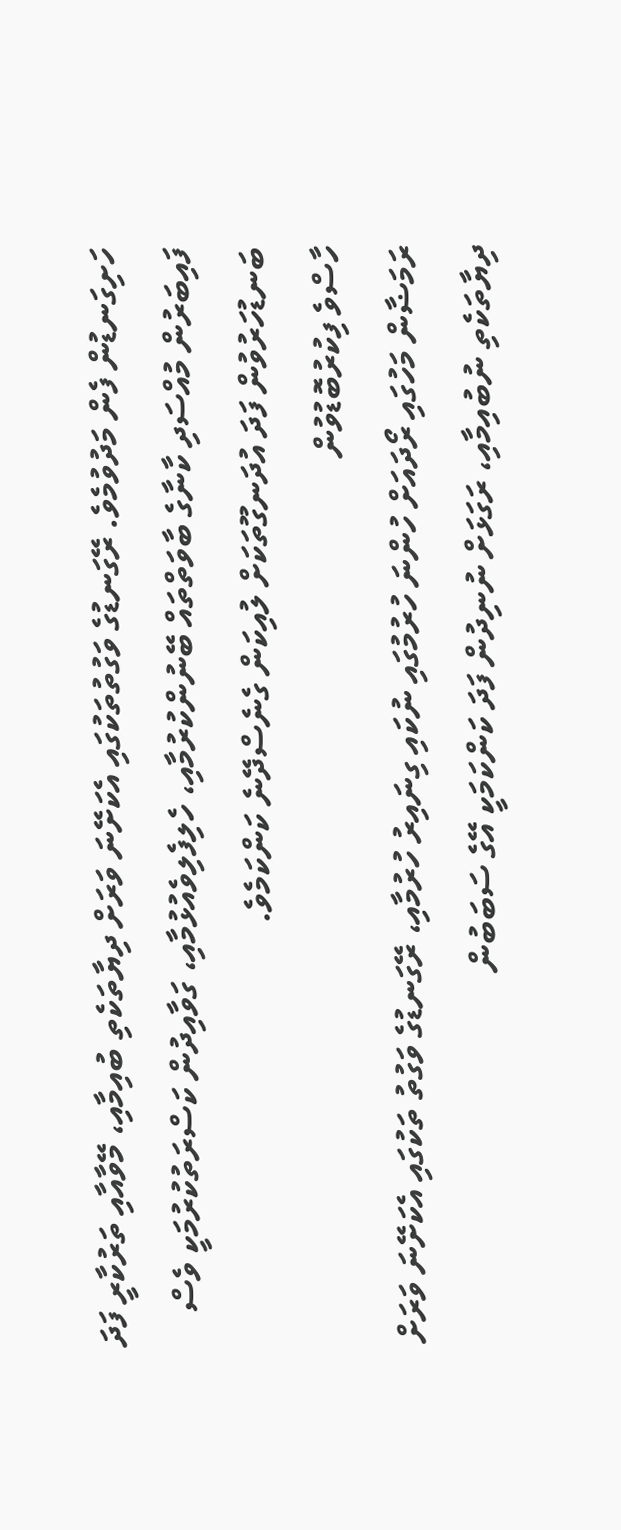ހަށިގަނޑުން ފެން މަދުވުމެވެ. ރޭގަނޑުގެ ވަގުތުތަކުގައި އެކަށޭނަ ވަރަށް ދިޔާތަކެތި ބުއިމާއި، މޭވާއާއި ތަރުކާރީ ފަދަ ފައިބަރުން މުއްސަދި ކާނާގެ ބާވަތްތައް ބޭނުންކުރުމާއި، ހެލިފެލިވެއުޅުމާއި، ގަވާއިދުން ކަސްރަތުކުރުމަކީ ވެސް ބަނޑުހަރުވުން ފަދަ އުދަނގޫތަކަށް ލުއިކަން ގެނެސްދޭނެ ކަންކަމެވެ.
ހާސްވެ ފިކުރުބޮޑުވުން
ރަމަޟާން މަހުގައި ރޯދައަށް ހުންނަ ހުރުމުގައި ނުކައި ގިނައިރު ހުރުމާއި، ރޭގަނޑުގެ ވަގުތު ތަކުގައި އެކަށޭނަ ވަރަށް ދިޔާތަކެތި ނުބުއިމާއި، ރަގަޅަށް ނުނިދުން ފަދަ ކަންކަމަކީ އޭގެ ސަބަބުން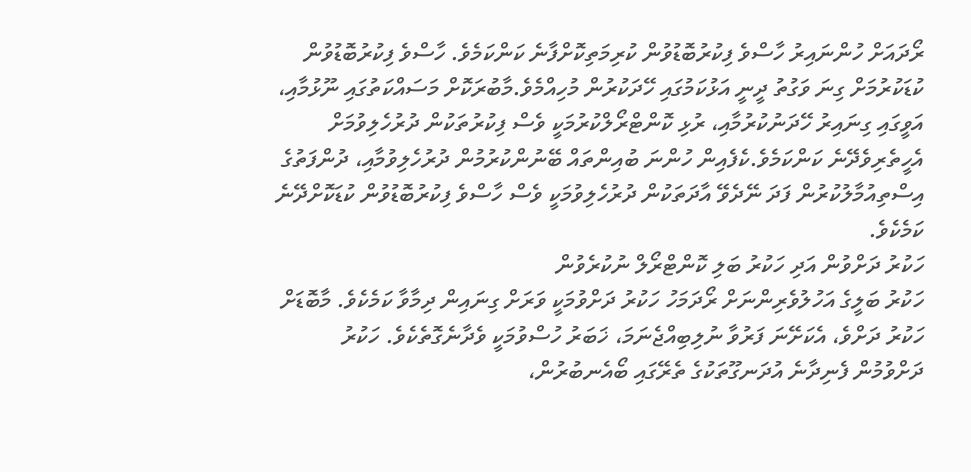ރޯދައަށް ހުންނައިރު ހާސްވެ ފިކުރުބޮޑުވުން ކުރިމަތިކޮށްފާނެ ކަންކަމެވެ. ހާސްވެ ފިކުރުބޮޑުވުން ކުޑަކުރުމަށް ގިނަ ވަގުތު ދީނީ އަޅުކަމުގައި ހޭދަކުރުން މުހިއްމެވެ.މާބުރަކޮށް މަސައްކަތުގައި ނޫޅުމާއި، އަވީގައި ގިނައިރު ހޭދަނުކުރުމާއި، ރުޅި ކޮންޓްރޯލްކުރުމަކީ ވެސް ފިކުރުތަކުން ދުރުހެލިވުމަށް އެހީތެރިވެދޭނެ ކަންކަމެވެ.ކެފެއިން ހުންނަ ބުއިންތައް ބޭނުންކުރުމުން ދުރުހެލިވުމާއި، ދުންފަތުގެ އިސްތިއުމާލުކުރުން ފަދަ ނޭދެވޭ އާދަތަކުން ދުރުހެލިވުމަކީ ވެސް ހާސްވެ ފިކުރުބޮޑުވުން ކުޑަކޮށްދޭނެ ކަމެކެވެ.
ހަކުރު ދަށްވުން އަދި ހަކުރު ބަލި ކޮންޓްރޯލް ނުކުރެވުން
ހަކުރު ބަލީގެ އަހުލުވެރިންނަށް ރޯދަމަހު ހަކުރު ދަށްވުމަކީ ވަރަށް ގިނައިން ދިމާވާ ކަމެކެވެ. މާބޮޑަށް ހަކުރު ދަށްވެ، އެކަށޭނަ ފަރުވާ ނުލިބިއްޖެނަމަ، ޚަބަރު ހުސްވުމަކީ ވެދާނެގޮތެކެވެ. ހަކުރު ދަށްވުމުން ފެނިދާނެ އުދަނގޫތަކުގެ ތެރޭގައި ބޯއެނބުރުން،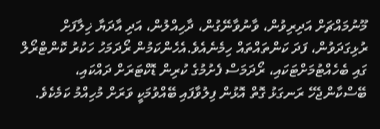މޫނުމައްޗަށް އަދިރިވުން، ވާނުވާނޭގުން، ދާހިއްލުން، އަދި އާދަޔާ ޚިލާފަށް ރުޅިގަދަވުން، ފަދަ ކަންތައްތައް ހިމެނެއެވެ.އެހެންކަމުން ރޯދަމަހު ހަކުރު ކޮންޓްރޯލް ގައި ބެހެއްޓުމަށްޓަކައި، ރޯދަމަސް ފެށުމުގެ ކުރިން ޑޮކްޓަރަށް ދައްކައި، ބޭސްކާންޖެހޭ ރަނގަޅު ގޮތް އޮޅުން ފިލުވާފައި ބޭއްވުމަކީ ވަރަށް މުހިއްމު ކަމެކެވެ.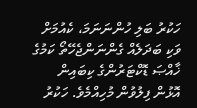ހަކުރު ބަލި ހުންނަނަމަ، ކެއުމަށް ވަކި ބަދަލެއް ގެންނަންޖެހޭތޯ ކަމުގެ ޚާއްޞަ ޑޮކްޓަރުންގެ ކިބައިން އޮޅުން ފިލުވުން މުހިއްމެވެ. ހަކުރު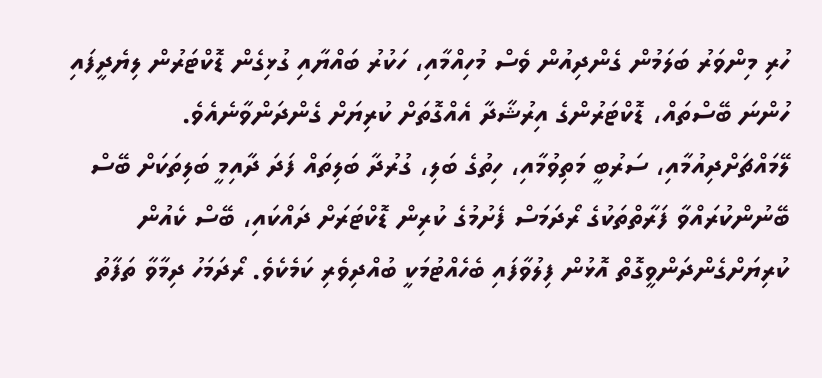ހުރި މިންވަރު ބަލަމުން ގެންދިއުން ވެސް މުހިއްމާއި، ހަކުރު ބައްޔާއި ގުޅިގެން ޑޮކްޓަރުން ލިޔެދީފައި ހުންނަ ބޭސްތައް، ޑޮކްޓަރުންގެ އިރުޝާދާ އެއްގޮތަށް ކުރިޔަށް ގެންދަންވާނެއެވެ.
ލޭމައްޗަށްދިއުމާއި، ސަރުބީ މަތިވުމާއި، ހިތުގެ ބަލި، ގުރުދާ ބަލިތައް ފަދަ ދާއިމީ ބަލިތަކަށް ބޭސް ބޭނުންކުރައްވާ ފަރާތްތަކުގެ ރޯދަމަސް ފެށުމުގެ ކުރިން ޑޮކްޓަރަށް ދައްކައި، ބޭސް ކެއުން ކުރިޔަށްގެންދަންވީގޮތް އޮޅުން ފިލުވާފައި ބެހެއްޓުމަކީ ބުއްދިވެރި ކަމެކެވެ. ރޯދަމަހު ދިމާވާ ތަފާތު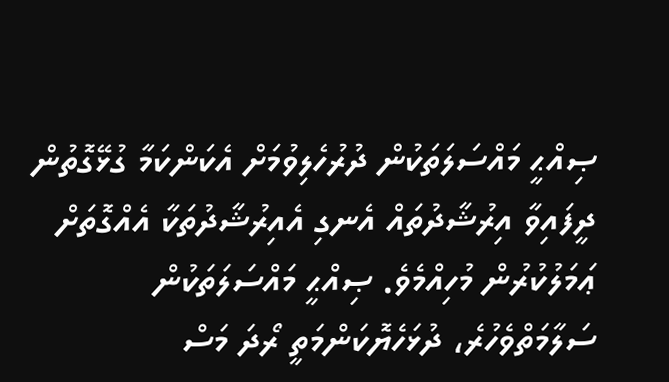ޞިއްޙީ މައްސަލަތަކުން ދުރުހެލިވުމަށް އެކަންކަމާ ގުޅޭގޮތުން ދީފައިވާ އިރުޝާދުތައް އެނގި އެއިރުޝާދުތަކާ އެއްގޮތަށް ޢަމަލުކުރުން މުހިއްމެވެ. ޞިއްޙީ މައްސަލަތަކުން ސަލާމަތްވެހުރެ، ދުޅަހެޔޮކަންމަތީ ރޯދަ މަސް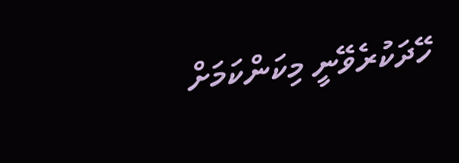ހޭދަކުރެވޭނީ މިކަންކަމަށް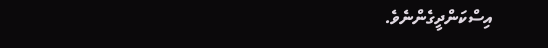އިސްކަންދީގެންނެވެ.